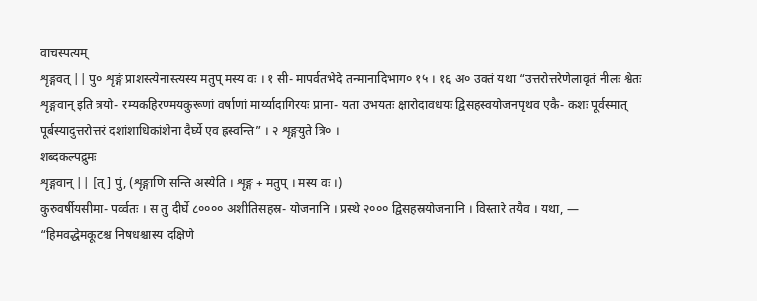वाचस्पत्यम्
शृङ्गवत् || पु० शृङ्गं प्राशस्त्येनास्त्यस्य मतुप् मस्य वः । १ सी- मापर्वतभेदे तन्मानादिभाग० १५ । १६ अ० उक्तं यथा “उत्तरोत्तरेणेलावृतं नीलः श्वेतः शृङ्गवान् इति त्रयो- रम्यकहिरण्मयकुरूणां वर्षाणां मार्य्यादागिरयः प्राना- यता उभयतः क्षारोदावधयः द्विसहस्वयोजनपृथव एकै- कशः पूर्वस्मात् पूर्बस्यादुत्तरोत्तरं दशांशाधिकांशेना दैर्घ्ये एव ह्रस्वन्ति” । २ शृङ्गयुते त्रि० ।
शब्दकल्पद्रुमः
शृङ्गवान् || [त्] पुं, (शृङ्गाणि सन्ति अस्येति । शृङ्ग + मतुप् । मस्य वः ।)
कुरुवर्षीयसीमा- पर्व्वतः । स तु दीर्घे ८०००० अशीतिसहस्र- योजनानि । प्रस्थे २००० द्विसहस्रयोजनानि । विस्तारे तयैव । यथा, —
“हिमवद्धेमकूटश्च निषधश्चास्य दक्षिणे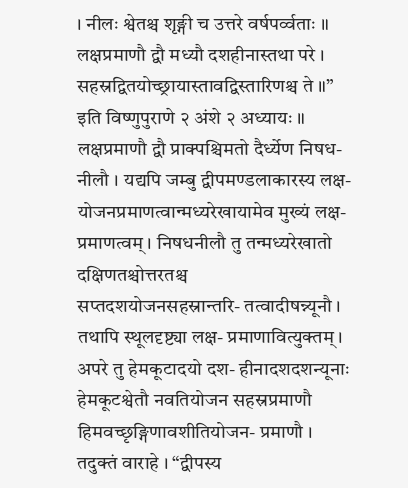। नीलः श्वेतश्च शृङ्गी च उत्तरे वर्षपर्व्वताः ॥ लक्षप्रमाणौ द्वौ मध्यौ दशहीनास्तथा परे । सहस्रद्वितयोच्छ्रायास्तावद्विस्तारिणश्च ते ॥” इति विष्णुपुराणे २ अंशे २ अध्यायः ॥ लक्षप्रमाणौ द्वौ प्राक्पश्चिमतो दैर्ध्येण निषध- नीलौ । यद्यपि जम्बु द्वीपमण्डलाकारस्य लक्ष- योजनप्रमाणत्वान्मध्यरेखायामेव मुख्यं लक्ष- प्रमाणत्वम् । निषधनीलौ तु तन्मध्यरेखातो दक्षिणतश्चोत्तरतश्च सप्तदशयोजनसहस्रान्तरि- तत्वादीषन्न्यूनौ । तथापि स्थूलदृष्ट्या लक्ष- प्रमाणावित्युक्तम् । अपरे तु हेमकूटादयो दश- हीनादशदशन्यूनाः हेमकूटश्वेतौ नवतियोजन सहस्रप्रमाणौ हिमवच्छृङ्गिणावशीतियोजन- प्रमाणौ । तदुक्तं वाराहे । “द्वीपस्य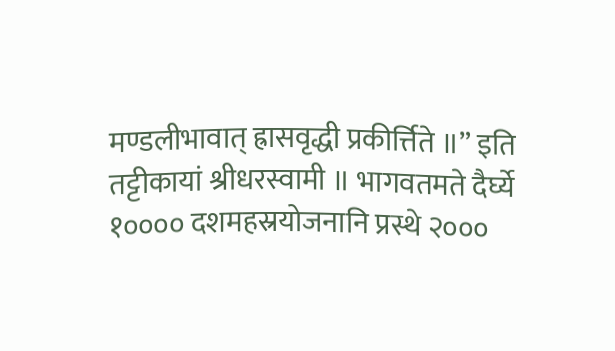मण्डलीभावात् ह्रासवृद्धी प्रकीर्त्तिते ॥” इति तट्टीकायां श्रीधरस्वामी ॥ भागवतमते दैर्घ्ये १०००० दशमहस्रयोजनानि प्रस्थे २०००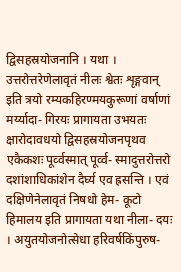द्विसहस्रयोजनानि । यथा । उत्तरोत्तरेणेलावृतं नीलः श्वेतः शृङ्गवान् इति त्रयो रम्यकहिरण्मयकुरूणां वर्षाणां मर्य्यादा- गिरयः प्रागायता उभयतः क्षारोदावधयो द्विसहस्रयोजनपृथव एकैकशः पूर्व्वस्मात् पूर्व्व- स्मादुत्तरोत्तरो दशांशाधिकांशेन दैर्घ्य एव ह्रसन्ति । एवं दक्षिणेनेलावृतं निषधो हेम- कूटो हिमालय इति प्रागायता यथा नीला- दयः । अयुतयोजनोत्सेधा हरिवर्षकिंपुरुष-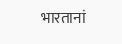भारतानां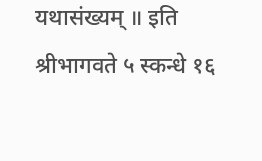यथासंख्यम् ॥ इति श्रीभागवते ५ स्कन्धे १६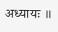अध्यायः ॥